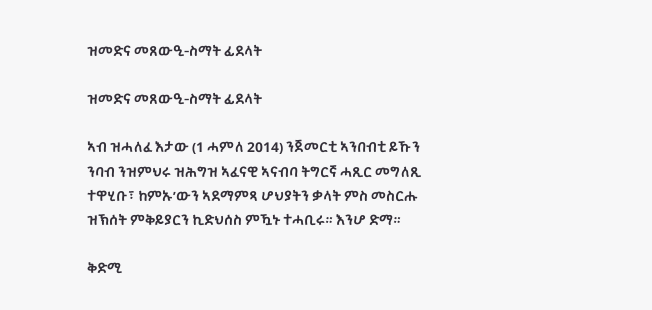ዝመድና መጸውዒ-ስማት ፊደላት

ዝመድና መጸውዒ-ስማት ፊደላት

ኣብ ዝሓለፈ እታው (1 ሓምለ 2014) ንጀመርቲ ኣንበብቲ ይኹን ንባብ ንዝምህሩ ዝሕግዝ ኣፈናዊ ኣናብባ ትግርኛ ሓጺር መግለጺ ተዋሂቡ፣ ከምኡ’ውን ኣደማምጻ ሆህያትን ቃላት ምስ መስርሑ ዝኽሰት ምቅይያርን ኪድህሰስ ምዃኑ ተሓቢሩ። እንሆ ድማ።

ቅድሚ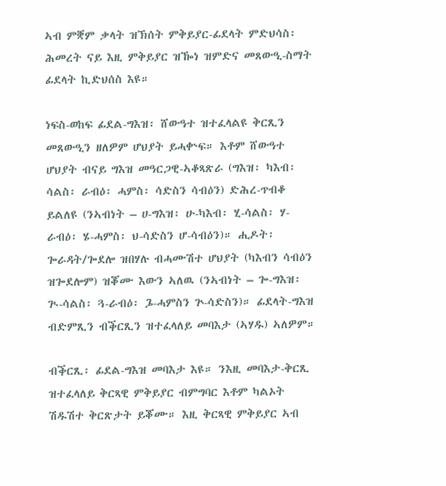ኣብ ምቛም ቃላት ዝኽሰት ምቅይያር-ፊደላት ምድህሳስ፡ ሕመረት ናይ እዚ ምቅይያር ዝዀነ ዝምድና መጸውዒ-ስማት ፊደላት ኪድህሰስ እዩ።

ነፍስ-ወከፍ ፊደል-ግእዝ፡ ሸውዓተ ዝተፈላልዩ ቅርጺን መጸውዒን ዘለዎም ሆህያት ይሓቍፍ። እቶም ሸውዓተ ሆህያት ብናይ ግእዝ መዓርጋዊ-ኣቆጻጽራ (ግእዝ፡ ካእብ፡ ሳልስ፡ ራብዕ፡ ሓምስ፡ ሳድስን ሳብዕን) ድሕረ-ጥብቆ ይልለዩ (ንኣብነት – ሀ-ግእዝ፡ ሁ-ካእብ፡ ሂ-ሳልስ፡ ሃ-ራብዕ፡ ሄ-ሓምስ፡ ህ-ሳድስን ሆ-ሳብዕን)። ሒዶት፡ ጐራዳት/ጐደሎ ዝበሃሉ ብሓሙሽተ ሆህያት (ካእብን ሳብዕን ዝጐደሎም) ዝቖሙ እውን ኣለዉ (ንኣብነት – ጐ-ግእዝ፡ ጒ-ሳልስ፡ ጓ-ራብዕ፡ ጔ-ሓምስን ጕ-ሳድስን)። ፊደላት-ግእዝ ብድምጺን ብቕርጺን ዝተፈላለይ መባእታ (ኣሃዱ) ኣለዎም።

ብቕርጺ፡ ፊደል-ግእዝ መባእታ እዩ። ንእዚ መባእታ-ቅርጺ ዝተፈላለይ ቅርጻዊ ምቅይያር ብምግባር እቶም ካልኦት ሽዱሽተ ቅርጽታት ይቖሙ። እዚ ቅርጻዊ ምቅይያር ኣብ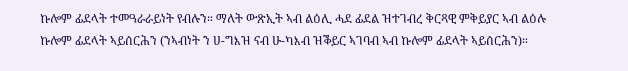ኩሎም ፊደላት ተመዓራራይነት የብሉን። ማለት ውጽኢት ኣብ ልዕሊ ሓደ ፊደል ዝተገብረ ቅርጻዊ ምቅይያር ኣብ ልዕሉ ኩሎም ፊደላት ኣይሰርሕን (ንኣብነት ን ሀ-ግእዝ ናብ ሁ-ካእብ ዝቕይር ኣገባብ ኣብ ኩሎም ፊደላት ኣይሰርሕን)።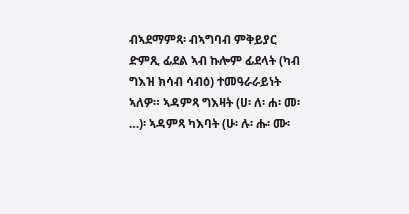ብኣደማምጻ፡ ብኣግባብ ምቅይያር ድምጺ ፊደል ኣብ ኩሎም ፊደላት (ካብ ግእዝ ክሳብ ሳብዕ) ተመዓራራይነት ኣለዎ። ኣዳምጻ ግእዛት (ሀ፡ ለ፡ ሐ፡ መ፡ …)፡ ኣዳምጻ ካእባት (ሁ፡ ሉ፡ ሑ፡ ሙ፡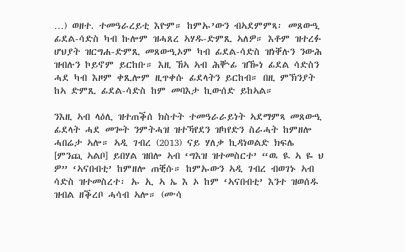…) ወዘተ. ተመዓራረይቲ እዮም። ከምኡ’ውን ብኣደምምጻ፡ መጸውዒ ፊደል-ሳድስ ካብ ኩሎም ዝሓጸረ ኣሃዱ-ድምጺ ኣለዎ። እቶም ዝተረፉ ሆህያት ዝርግሐ-ድምጺ መጸውዒኦም ካብ ፊደል-ሳድስ ዝነቐሉን ንውሕ ዝብሉን ኮይኖም ይርከቡ። እዚ ኸኣ ኣብ ሕቝፊ ዝዀነ ፊደል ሳድስን ሓደ ካብ እዞም ቀጺሎም ዚጥቀሱ ፊደላትን ይርከብ። በዚ ምኽንያት ከኣ ድምጺ ፊደል-ሳድስ ከም መባእታ ኪውሰድ ይከኣል።

ንእዚ ኣብ ላዕሊ ዝተጠቕሰ ክስተት ተመዓራራይነት ኣደማምጻ መጸውዒ ፊደላት ሓደ መጐት ንምትሓዝ ዝተኻየደን ዝካየድን ስራሓት ከምዘሎ ሓበሬታ ኣሎ። ኣዲ ገብረ (2013) ናይ ሃለቃ ኪዳነወልድ ክፍሌ [ምንጪ ኣልቦ] ይበሃል ዝበሎ ኣብ ‘ግእዝ ዝተመስርተ’ “ዉ ዪ ኣ ዬ ህ ዎ” ‘ኣናበብቲ’ ከምዘሎ ጠቒሱ። ከምኡውን ኣዲ ገብረ ብወገኑ ኣብ ሳድስ ዝተመስረተ፡ ኡ ኢ ኣ ኤ እ ኦ ከም ‘ኣናበብቲ’ እንተ ዝወሰዱ ዝብል ዘቕረቦ ሓሳብ ኣሎ። (ሙሳ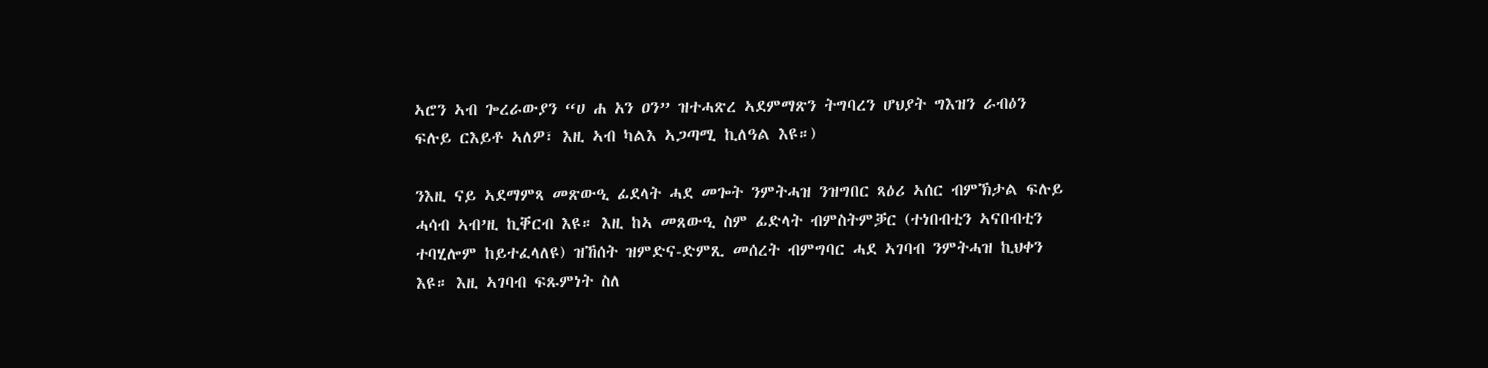ኣሮን ኣብ ጐረራውያን “ሀ ሐ አን ዐን” ዝተሓጽረ ኣደምማጽን ትግባረን ሆህያት ግእዝን ራብዕን ፍሉይ ርእይቶ ኣለዎ፣ እዚ ኣብ ካልእ ኣጋጣሚ ኪለዓል እዩ።)

ንእዚ ናይ ኣደማምጻ መጽውዒ ፊደላት ሓደ መጐት ንምትሓዝ ንዝግበር ጻዕሪ ኣሰር ብምኽታል ፍሉይ ሓሳብ ኣብ’ዚ ኪቐርብ እዩ። እዚ ከኣ መጸውዒ ስም ፊድላት ብምስትምቓር (ተነበብቲን ኣናበብቲን ተባሂሎም ከይተፈላለዩ) ዝኸሰት ዝምድና-ድምጺ መሰረት ብምግባር ሓደ ኣገባብ ንምትሓዝ ኪህቀን እዩ። እዚ ኣገባብ ፍጹምነት ስለ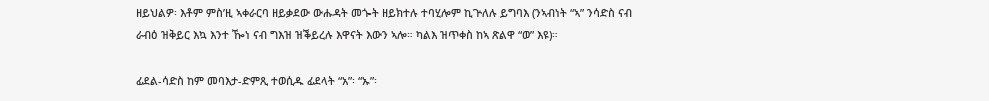ዘይህልዎ፡ እቶም ምስ’ዚ ኣቀራርባ ዘይቃደው ውሑዳት መጐት ዘይክተሉ ተባሂሎም ኪጕለሉ ይግባእ (ንኣብነት “ኣ” ንሳድስ ናብ ራብዕ ዝቅይር እኳ እንተ ዀነ ናብ ግእዝ ዝቕይረሉ እዋናት እውን ኣሎ። ካልእ ዝጥቀስ ከኣ ጽልዋ “ወ” እዩ)።

ፊደል-ሳድስ ከም መባእታ-ድምጺ ተወሲዱ ፊደላት “አ”፡ “ኡ”፡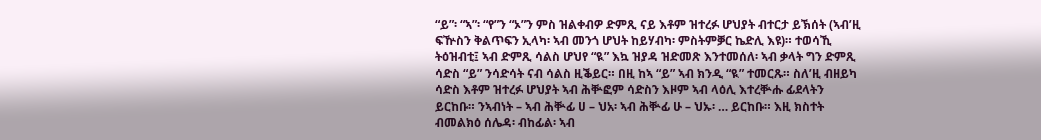“ይ”፡ “ኣ”፡ “የ”ን “ኦ”ን ምስ ዝልቀብዎ ድምጺ ናይ እቶም ዝተረፉ ሆህያት ብተርታ ይኽሰት (ኣብ’ዚ ፍዅስን ቅልጥፍን ኢላካ፡ ኣብ መንጎ ሆህት ከይሃብካ፡ ምስትምቓር ኬድሊ እዩ)። ተወሳኺ ትዕዝብቲ፤ ኣብ ድምጺ ሳልስ ሆህየ “ዪ” እኳ ዝያዳ ዝድመጽ እንተመሰለ፡ ኣብ ቃላት ግን ድምጺ ሳድስ “ይ” ንሳድሳት ናብ ሳልስ ዚቕይር። በዚ ከኣ “ይ” ኣብ ክንዲ “ዪ” ተመርጹ። ስለ’ዚ ብዘይካ ሳድስ እቶም ዝተረፉ ሆህያት ኣብ ሕቝፎም ሳድስን እዞም ኣብ ላዕሊ እተረቝሑ ፊደላትን ይርከቡ። ንኣብነት – ኣብ ሕቝፊ ሀ – ህአ፡ ኣብ ሕቝፊ ሁ – ህኡ፡ … ይርከቡ። እዚ ክስተት ብመልክዕ ሰሌዳ፡ ብከፊል፡ ኣብ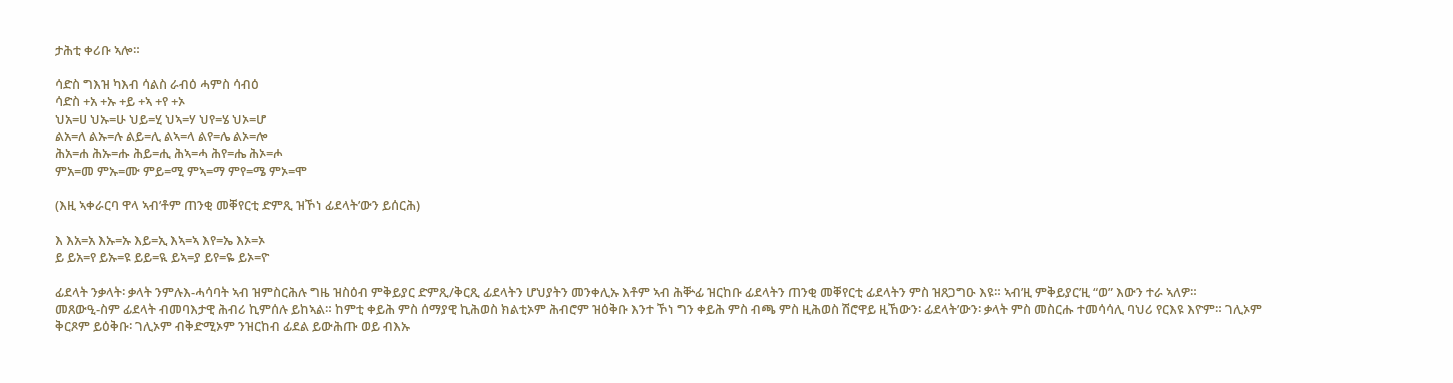ታሕቲ ቀሪቡ ኣሎ።

ሳድስ ግእዝ ካእብ ሳልስ ራብዕ ሓምስ ሳብዕ
ሳድስ +አ +ኡ +ይ +ኣ +የ +ኦ
ህአ=ሀ ህኡ=ሁ ህይ=ሂ ህኣ=ሃ ህየ=ሄ ህኦ=ሆ
ልአ=ለ ልኡ=ሉ ልይ=ሊ ልኣ=ላ ልየ=ሌ ልኦ=ሎ
ሕአ=ሐ ሕኡ=ሑ ሕይ=ሒ ሕኣ=ሓ ሕየ=ሔ ሕኦ=ሖ
ምአ=መ ምኡ=ሙ ምይ=ሚ ምኣ=ማ ምየ=ሜ ምኦ=ሞ

(እዚ ኣቀራርባ ዋላ ኣብ’ቶም ጠንቂ መቐየርቲ ድምጺ ዝኾነ ፊደላት’ውን ይሰርሕ)

እ እአ=አ እኡ=ኡ እይ=ኢ እኣ=ኣ እየ=ኤ እኦ=ኦ
ይ ይአ=የ ይኡ=ዩ ይይ=ዪ ይኣ=ያ ይየ=ዬ ይኦ=ዮ

ፊደላት ንቃላት፡ ቃላት ንምሉእ-ሓሳባት ኣብ ዝምስርሕሉ ግዜ ዝስዕብ ምቅይያር ድምጺ/ቅርጺ ፊደላትን ሆህያትን መንቀሊኡ እቶም ኣብ ሕቝፊ ዝርከቡ ፊደላትን ጠንቂ መቐየርቲ ፊደላትን ምስ ዝጸጋግዑ እዩ። ኣብ’ዚ ምቅይያር’ዚ “ወ” እውን ተራ ኣለዎ።
መጸውዒ-ስም ፊደላት ብመባእታዊ ሕብሪ ኪምሰሉ ይከኣል። ከምቲ ቀይሕ ምስ ሰማያዊ ኪሕወስ ክልቲኦም ሕብሮም ዝዕቅቡ እንተ ኾነ ግን ቀይሕ ምስ ብጫ ምስ ዚሕወስ ሽሮዋይ ዚኸውን፡ ፊደላት’ውን፡ ቃላት ምስ መስርሑ ተመሳሳሊ ባህሪ የርእዩ እዮም። ገሊኦም ቅርጾም ይዕቅቡ፡ ገሊኦም ብቅድሚኦም ንዝርከብ ፊደል ይውሕጡ ወይ ብእኡ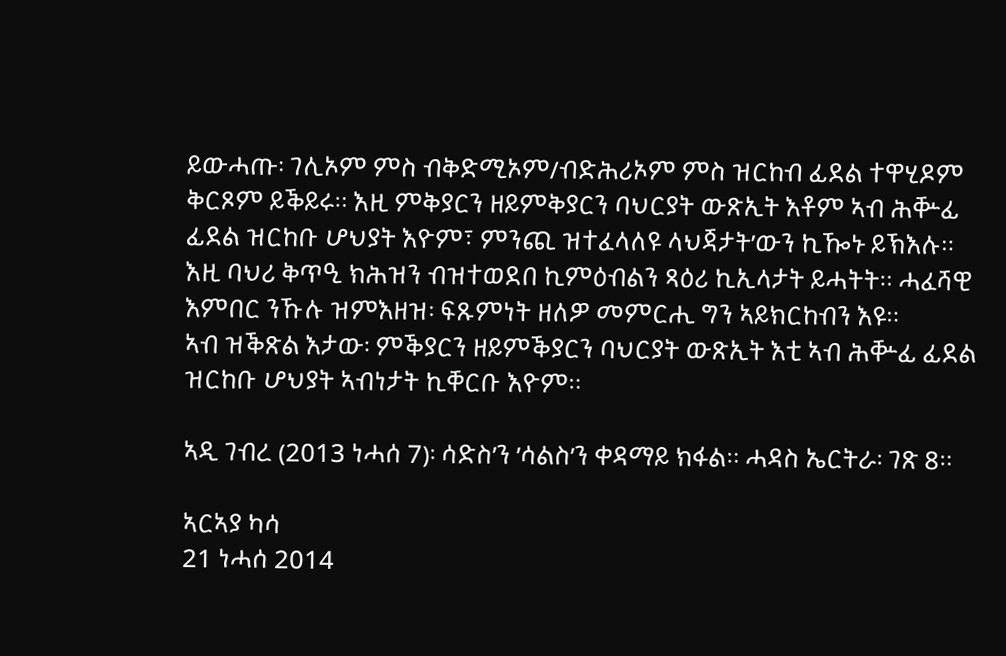ይውሓጡ፡ ገሊኦም ምስ ብቅድሚኦም/ብድሕሪኦም ምስ ዝርከብ ፊደል ተዋሂዶም ቅርጾም ይቕይሩ። እዚ ምቅያርን ዘይምቅያርን ባህርያት ውጽኢት እቶም ኣብ ሕቝፊ ፊደል ዝርከቡ ሆህያት እዮም፣ ምንጪ ዝተፈላለዩ ላህጃታት’ውን ኪዀኑ ይኽእሉ። እዚ ባህሪ ቅጥዒ ክሕዝን ብዝተወደበ ኪምዕብልን ጻዕሪ ኪኢላታት ይሓትት። ሓፈሻዊ እምበር ንኹሉ ዝምእዘዝ፡ ፍጹምነት ዘለዎ መምርሒ ግን ኣይክርከብን እዩ።
ኣብ ዝቕጽል እታው፡ ምቕያርን ዘይምቕያርን ባህርያት ውጽኢት እቲ ኣብ ሕቝፊ ፊደል ዝርከቡ ሆህያት ኣብነታት ኪቐርቡ እዮም።

ኣዲ ገብረ (2013 ነሓሰ 7)፡ ሳድስ’ን ’ሳልስ’ን ቀዳማይ ክፋል። ሓዳስ ኤርትራ፡ ገጽ 8።

ኣርኣያ ካሳ
21 ነሓሰ 2014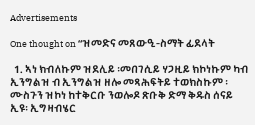Advertisements

One thought on “ዝመድና መጸውዒ-ስማት ፊደላት

  1. ኣነ ክብለኩም ዝደሊይ ፡መበገሲይ ሃጋዚይ ክኮነኩም ካብ ኢንግልዝ ብ ኢንግልዝ ዘሎ መጻሕፍትይ ተወክስኩም ፡ሙስጉን ዝኮነ ከተቅርቡ ንወሎዶ ጽቡቅ ድማ ቅዱስ ሰናይ ኢዩ፡ ኢግዛብሄር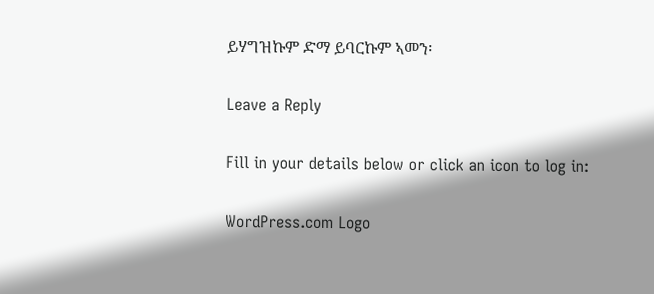ይሃግዝኩም ድማ ይባርኩም ኣመን፡

Leave a Reply

Fill in your details below or click an icon to log in:

WordPress.com Logo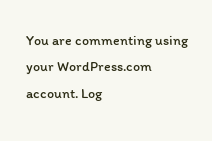You are commenting using your WordPress.com account. Log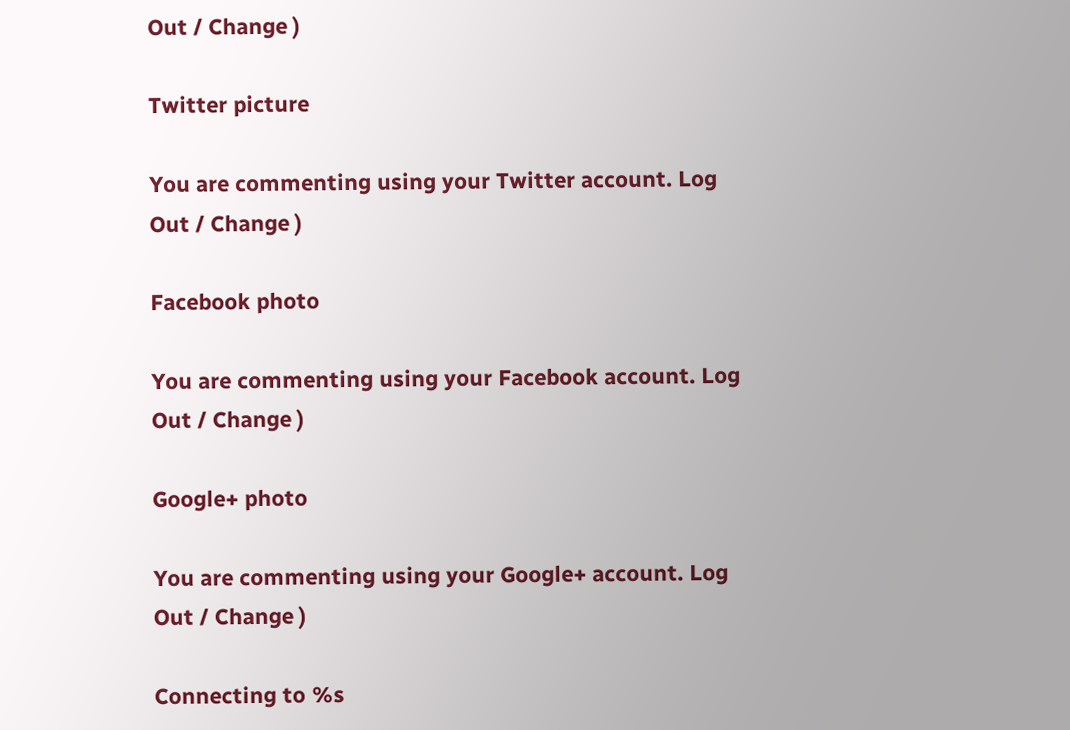Out / Change )

Twitter picture

You are commenting using your Twitter account. Log Out / Change )

Facebook photo

You are commenting using your Facebook account. Log Out / Change )

Google+ photo

You are commenting using your Google+ account. Log Out / Change )

Connecting to %s